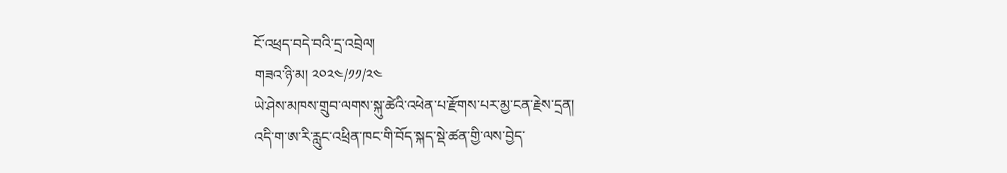ངོ་འཕྲད་བདེ་བའི་དྲ་འབྲེལ།
གཟའ་ཉི་མ། ༢༠༢༤/༡༡/༢༤
ཡེ་ཤེས་མཁས་གྲུབ་ལགས་སྐུ་ཚེའི་འཕེན་པ་རྫོགས་པར་མྱ་ངན་རྗེས་དྲན།
འདི་ག་ཨ་རི་རླུང་འཕྲིན་ཁང་གི་བོད་སྐད་སྡེ་ཚན་གྱི་ལས་བྱེད་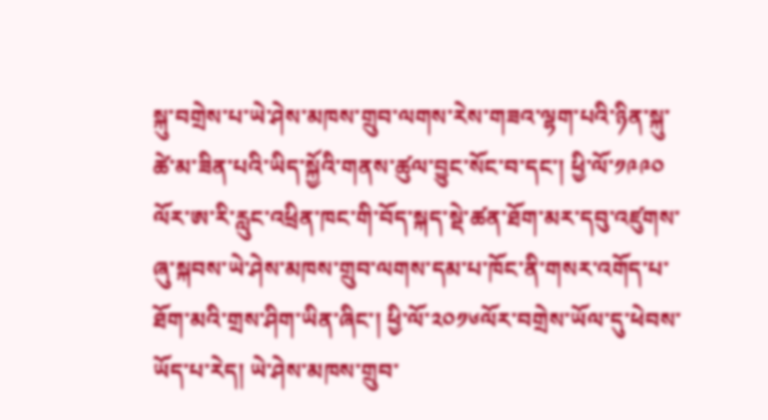སྐུ་བགྲེས་པ་ཡེ་ཤེས་མཁས་གྲུབ་ལགས་རེས་གཟའ་ལྷག་པའི་ཉིན་སྐུ་ཚེ་མ་ཟིན་པའི་ཡིད་སྐྱོའི་གནས་ཚུལ་བྱུང་སོང་བ་དང་། ཕྱི་ལོ་༡༩༩༠ ལོར་ཨ་རི་རླུང་འཕྲིན་ཁང་གི་བོད་སྐད་སྡེ་ཚན་ཐོག་མར་དབུ་འཛུགས་ཞུ་སྐབས་ཡེ་ཤེས་མཁས་གྲུབ་ལགས་དམ་པ་ཁོང་ནི་གསར་འགོད་པ་ཐོག་མའི་གྲས་ཤིག་ཡིན་ཞིང་། ཕྱི་ལོ་༢༠༡༦ལོར་བགྲེས་ཡོལ་དུ་ཕེབས་ཡོད་པ་རེད། ཡེ་ཤེས་མཁས་གྲུབ་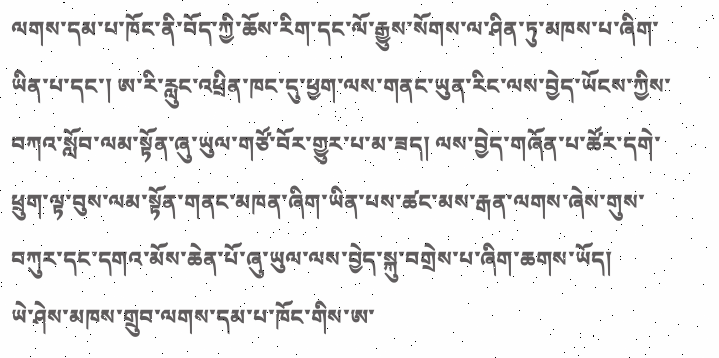ལགས་དམ་པ་ཁོང་ནི་བོད་ཀྱི་ཆོས་རིག་དང་ལོ་རྒྱུས་སོགས་ལ་ཤིན་ཏུ་མཁས་པ་ཞིག་ཡིན་པ་དང་། ཨ་རི་རླུང་འཕྲིན་ཁང་དུ་ཕྱག་ལས་གནང་ཡུན་རིང་ལས་བྱེད་ཡོངས་ཀྱིས་བཀའ་སློབ་ལམ་སྟོན་ཞུ་ཡུལ་གཙོ་བོར་གྱུར་པ་མ་ཟད། ལས་བྱེད་གཞོན་པ་ཚོར་དགེ་ཕྲུག་ལྟ་བུས་ལམ་སྟོན་གནང་མཁན་ཞིག་ཡིན་པས་ཚང་མས་རྒན་ལགས་ཞེས་གུས་བཀུར་དང་དགའ་མོས་ཆེན་པོ་ཞུ་ཡུལ་ལས་བྱེད་སྐུ་བགྲེས་པ་ཞིག་ཆགས་ཡོད།
ཡེ་ཤེས་མཁས་གྲུབ་ལགས་དམ་པ་ཁོང་གིས་ཨ་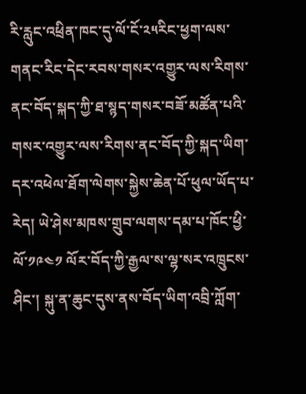རི་རླུང་འཕྲིན་ཁང་དུ་ལོ་ངོ་༢༥རིང་ཕྱག་ལས་གནང་རིང་དེང་རབས་གསར་འགྱུར་ལས་རིགས་ནང་བོད་སྐད་ཀྱི་ཐ་སྙད་གསར་བཟོ་མཚོན་པའི་གསར་འགྱུར་ལས་རིགས་ནང་བོད་ཀྱི་སྐད་ཡིག་དར་འཕེལ་ཐོག་ལེགས་སྐྱེས་ཆེན་པོ་ཕུལ་ཡོད་པ་རེད། ཡེ་ཤེས་མཁས་གྲུབ་ལགས་དམ་པ་ཁོང་ཕྱི་ལོ་༡༩༤༡ ལོར་བོད་ཀྱི་རྒྱལ་ས་ལྷ་སར་འཁྲུངས་ཤིང་། སྐུ་ན་ཆུང་དུས་ནས་བོད་ཡིག་འབྲི་ཀློག་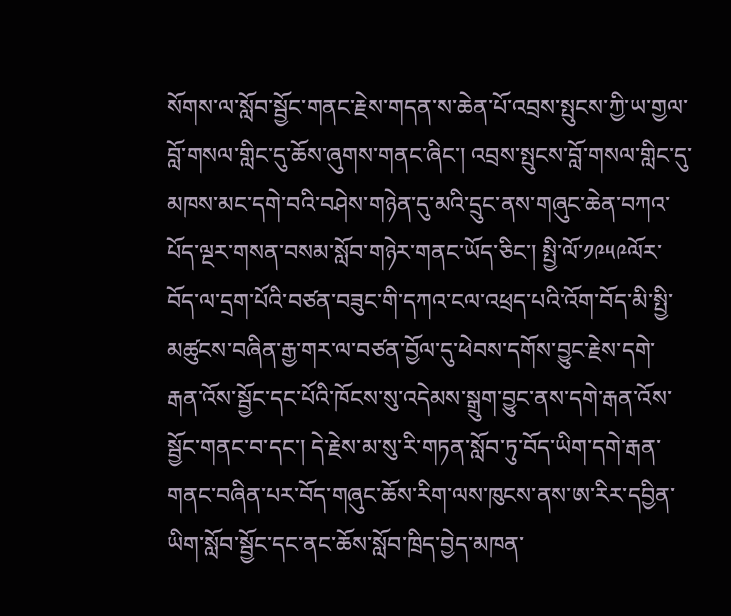སོགས་ལ་སློབ་སྦྱོང་གནང་རྗེས་གདན་ས་ཆེན་པོ་འབྲས་སྤུངས་ཀྱི་ཡ་གྱལ་བློ་གསལ་གླིང་དུ་ཆོས་ཞུགས་གནང་ཞིང་། འབྲས་སྤུངས་བློ་གསལ་གླིང་དུ་མཁས་མང་དགེ་བའི་བཤེས་གཉེན་དུ་མའི་དྲུང་ནས་གཞུང་ཆེན་བཀའ་པོད་ལྔར་གསན་བསམ་སློབ་གཉེར་གནང་ཡོད་ཅིང་། སྤྱི་ལོ་༡༩༥༩ལོར་བོད་ལ་དྲག་པོའི་བཙན་བཟུང་གི་དཀའ་ངལ་འཕྲད་པའི་འོག་བོད་མི་སྤྱི་མཚུངས་བཞིན་རྒྱ་གར་ལ་བཙན་བྱོལ་དུ་ཕེབས་དགོས་བྱུང་རྗེས་དགེ་རྒན་འོས་སྦྱོང་དང་པོའི་ཁོངས་སུ་འདེམས་སྒྲུག་བྱུང་ནས་དགེ་རྒན་འོས་སྦྱོང་གནང་བ་དང་། དེ་རྗེས་མ་སུ་རི་གཏན་སློབ་ཏུ་བོད་ཡིག་དགེ་རྒན་གནང་བཞིན་པར་བོད་གཞུང་ཆོས་རིག་ལས་ཁུངས་ནས་ཨ་རིར་དབྱིན་ཡིག་སློབ་སྦྱོང་དང་ནང་ཆོས་སློབ་ཁྲིད་བྱེད་མཁན་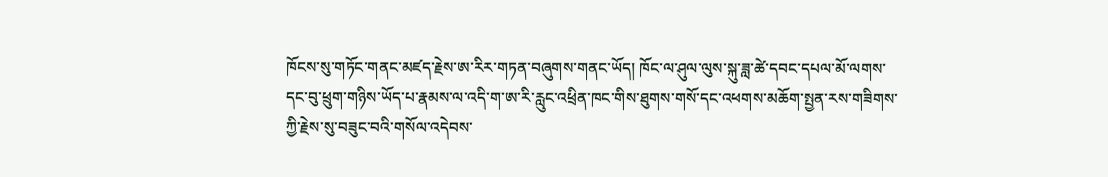ཁོངས་སུ་གཏོང་གནང་མཛད་རྗེས་ཨ་རིར་གཏན་བཞུགས་གནང་ཡོད། ཁོང་ལ་ཤུལ་ལུས་སྐུ་ཟླ་ཚེ་དབང་དཔལ་མོ་ལགས་དང་བུ་ཕྲུག་གཉིས་ཡོད་པ་རྣམས་ལ་འདི་ག་ཨ་རི་རླུང་འཕྲིན་ཁང་གིས་ཐུགས་གསོ་དང་འཕགས་མཆོག་སྤྱན་རས་གཟིགས་ཀྱི་རྗེས་སུ་བཟུང་བའི་གསོལ་འདེབས་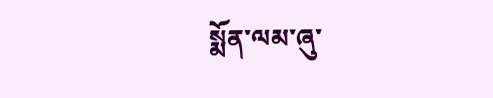སྨོན་ལམ་ཞུ་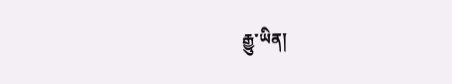རྒྱུ་ཡིན།